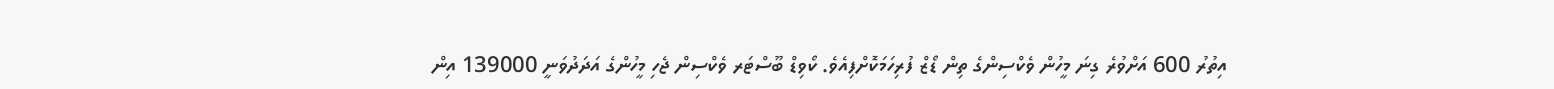އިތުރު 600 އަށްވުރެ ގިނަ މީހުން ވެކްސިންގެ ތިން ޑޯޒް ފުރިހަމަކޮށްފިއެވެ. ކޯވިޑް ބޫސްޓަރ ވެކްސިން ޖެހި މީހުންގެ އަދަދުވަނީ 139000 އިން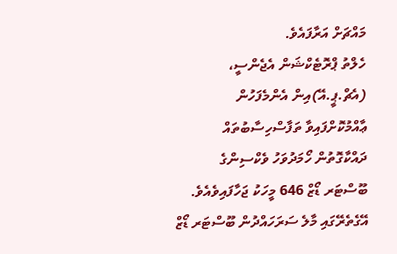މައްޗަށް އަރާފައެވެ.
ހެލްތު ޕްރޮޓެކްޝަން އެޖެންސީ، (އެޗް.ޕީ.އޭ)އިން އެންމެފަހުން ޢާއްމުކޮށްފައިވާ ތަފާސްހިސާބުތައް ދައްކާގޮތުން ހޯމަދުވަހު ވެކްސިންގެ ބޫސްޓަރ ޑޯޒް 646 މީހަކު ޖަހާފައިވެއެވެ. އޭގެތެރޭގައި މާލެ ސަރަހައްދުން ބޫސްޓަރ ޑޯޒް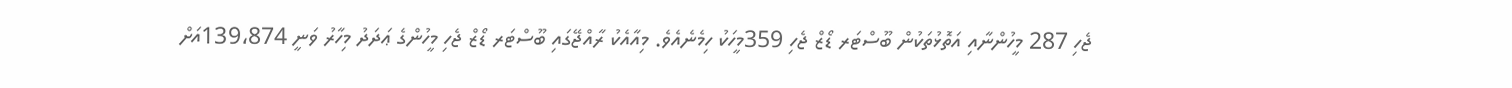ޖެހި 287 މީހުންނާއި އަތޮޅުތަކުން ބޫސްޓަރ ޑޯޒް ޖެހި 359މީހަކު ހިމެނެއެވެ. މިއާއެކު ރާއްޖޭގައި ބޫސްޓަރ ޑޯޒް ޖެހި މީހުންގެ ޢަދަދު މިހާރު ވަނީ 139،874އަށް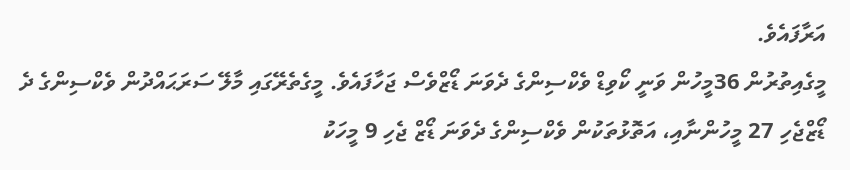އަރާފައެވެ.
މީގެއިތުރުން 36މީހުން ވަނީ ކޯވިޑް ވެކްސިންގެ ދެވަނަ ޑޯޒްވެސް ޖަހާފައެވެ. މީގެތެރޭގައި މާލޭ ސަރަޙައްދުން ވެކްސިންގެ ދެ ޑޯޒްޖެހި 27 މީހުންނާއި، އަތޮޅުތަކުން ވެކްސިންގެ ދެވަނަ ޑޯޒް ޖެހި 9 މީހަކު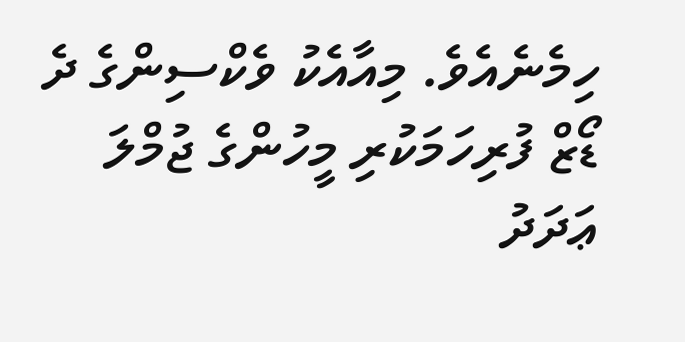ހިމެނެއެވެ. މިއާއެކު ވެކްސިންގެ ދެ ޑޯޒް ފުރިހަމަކުރި މީހުންގެ ޖުމްލަ ޢަދަދު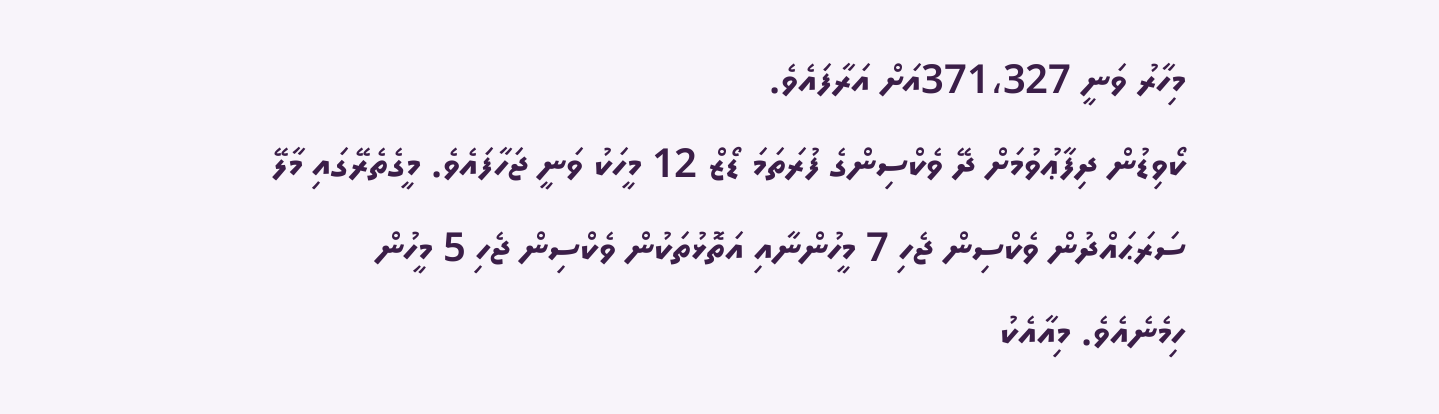މިހާރު ވަނީ 371،327އަށް އަރާފައެވެ.
ކޯވިޑުން ދިފާޢުވުމަށް ދޭ ވެކްސިންގެ ފުރަތަމަ ޑޯޒް 12 މީހަކު ވަނީ ޖަހާފައެވެ. މީގެތެރޭގައި މާލޭ ސަރަޙައްދުން ވެކްސިން ޖެހި 7 މީހުންނާއި އަތޮޅުތަކުން ވެކްސިން ޖެހި 5 މީހުން ހިމެނެއެވެ. މިއާއެކު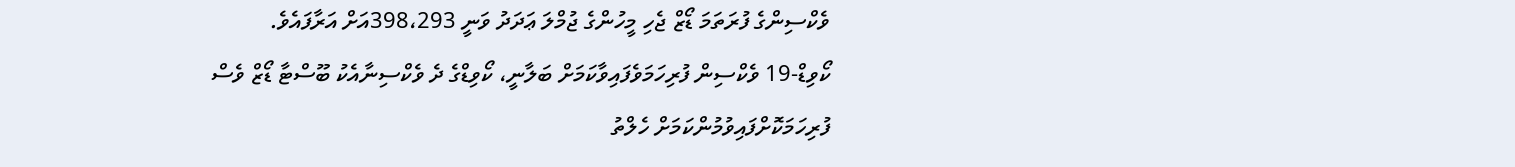ވެކްސިންގެ ފުރަތަމަ ޑޯޒް ޖެހި މީހުންގެ ޖުމްލަ ޢަދަދު ވަނީ 398،293އަށް އަރާފައެވެ.
ކޯވިޑް-19 ވެކްސިން ފުރިހަމަވެފައިވާކަމަށް ބަލާނީ، ކޯވިޑްގެ ދެ ވެކްސިނާއެކު ބޫސްޓާ ޑޯޒް ވެސް ފުރިހަމަކޮށްފައިވުމުންކަމަށް ހެލްތު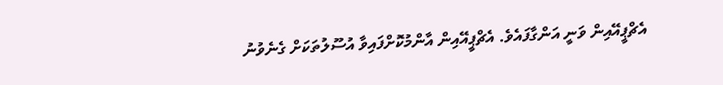އެޗްޕީއޭއިން ވަނީ އަންގާފައެވެ. އެޗްޕީއޭއިން އާންމުކޮށްފައިވާ އުސޫލުތަކަށް ގެނެވުނު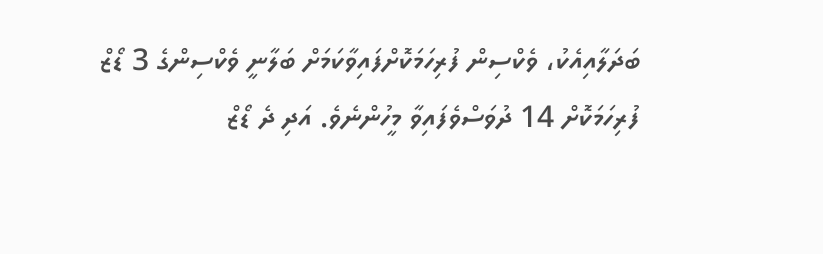ބަދަލާއިއެކު، ވެކްސިން ފުރިހަމަކޮށްފައިވާކަމަށް ބަލާނީ ވެކްސިންގެ 3 ޑޯޒް ފުރިހަމަކޮށް 14 ދުވަސްވެފައިވާ މީހުންނެވެ. އަދި ދެ ޑޯޒް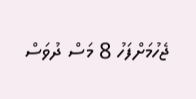ޖެހުމަށްފަހު 8 މަސް ދުވަސް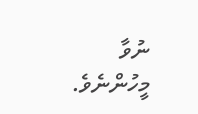ނުވާ މީހުންނެވެ.